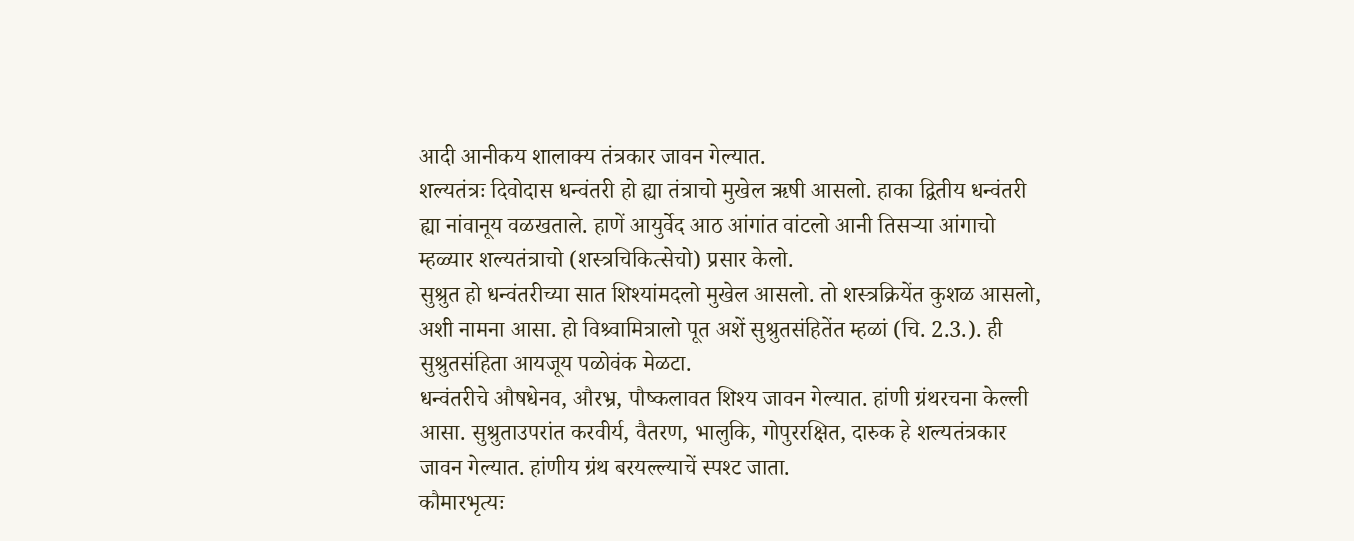आदी आनीकय शालाक्य तंत्रकार जावन गेल्यात.
शल्यतंत्रः दिवोदास धन्वंतरी हो ह्या तंत्राचो मुखेल ऋषी आसलो. हाका द्वितीय धन्वंतरी ह्या नांवानूय वळखताले. हाणें आयुर्वेद आठ आंगांत वांटलो आनी तिसऱ्या आंगाचो म्हळ्यार शल्यतंत्राचो (शस्त्रचिकित्सेचो) प्रसार केलो.
सुश्रुत हो धन्वंतरीच्या सात शिश्यांमदलो मुखेल आसलो. तो शस्त्रक्रियेंत कुशळ आसलो, अशी नामना आसा. हो विश्र्वामित्रालो पूत अशें सुश्रुतसंहितेंत म्हळां (चि. 2.3.). ही सुश्रुतसंहिता आयजूय पळोवंक मेळटा.
धन्वंतरीचे औषधेनव, औरभ्र, पौष्कलावत शिश्य जावन गेल्यात. हांणी ग्रंथरचना केल्ली आसा. सुश्रुताउपरांत करवीर्य, वैतरण, भालुकि, गोपुररक्षित, दारुक हे शल्यतंत्रकार जावन गेल्यात. हांणीय ग्रंथ बरयल्ल्याचें स्पश्ट जाता.
कौमारभृत्यः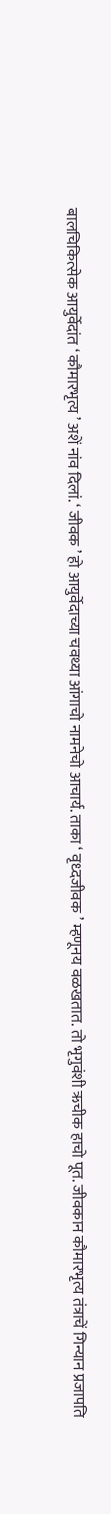बालचिकित्सेक आयुर्वेदांत ‘ कौमारभृत्य ’ अशें नांव दिलां. ‘ जीवक ’ हो आयुर्वेदाच्या चवथ्या आंगाचो नामनेचो आचार्य. ताका ‘ वृध्दजीवक ’ म्हणूनय वळखतात. तो भृगुवंशी ऋचीक हाचो पूत. जीवकान कौमारभृत्य तंत्राचें गिन्यान प्रजापति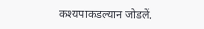कश्यपाकडल्यान जोडलें.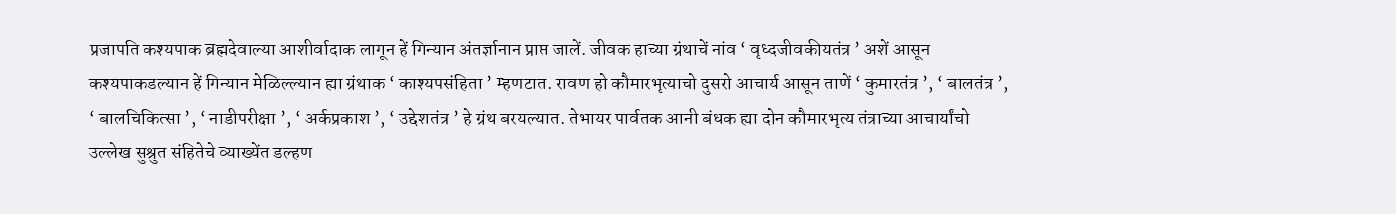प्रजापति कश्यपाक ब्रह्मदेवाल्या आशीर्वादाक लागून हें गिन्यान अंतर्ज्ञानान प्राप्त जालें. जीवक हाच्या ग्रंथाचें नांव ‘ वृध्दजीवकीयतंत्र ’ अशें आसून कश्यपाकडल्यान हें गिन्यान मेळिल्ल्यान ह्या ग्रंथाक ‘ काश्यपसंहिता ’ म्हणटात. रावण हो कौमारभृत्याचो दुसरो आचार्य आसून ताणें ‘ कुमारतंत्र ’, ‘ बालतंत्र ’, ‘ बालचिकित्सा ’, ‘ नाडीपरीक्षा ’, ‘ अर्कप्रकाश ’, ‘ उद्देशतंत्र ’ हे ग्रंथ बरयल्यात. तेभायर पार्वतक आनी बंधक ह्या दोन कौमारभृत्य तंत्राच्या आचार्यांचो उल्लेख सुश्रुत संहितेचे व्याख्येंत डल्हण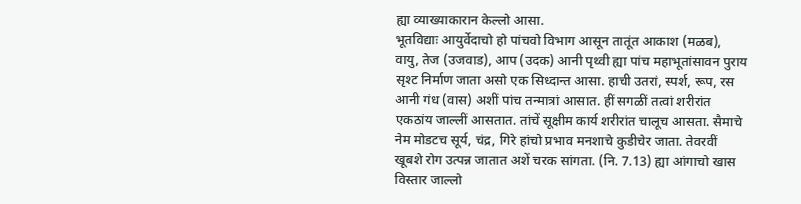ह्या व्याख्याकारान केल्लो आसा.
भूतविद्याः आयुर्वेदाचो हो पांचवो विभाग आसून तातूंत आकाश (मळब), वायु, तेज (उजवाड), आप (उदक) आनी पृथ्वी ह्या पांच महाभूतांसावन पुराय सृश्ट निर्माण जाता असो एक सिध्दान्त आसा. हाची उतरां, स्पर्श, रूप, रस आनी गंध (वास) अशीं पांच तन्मात्रां आसात. हीं सगळीं तत्वां शरीरांत एकठांय जाल्लीं आसतात. तांचें सूक्षीम कार्य शरीरांत चालूच आसता. सैमाचे नेम मोडटच सूर्य, चंद्र, गिरे हांचो प्रभाव मनशाचे कुडीचेर जाता. तेवरवीं खूबशे रोग उत्पन्न जातात अशें चरक सांगता. (नि. 7.13) ह्या आंगाचो खास विस्तार जाल्लो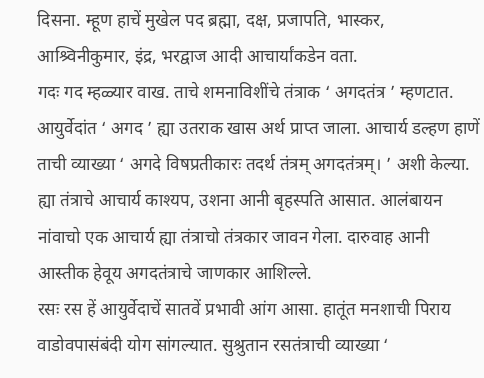दिसना. म्हूण हाचें मुखेल पद ब्रह्मा, दक्ष, प्रजापति, भास्कर, आश्र्विनीकुमार, इंद्र, भरद्वाज आदी आचार्यांकडेन वता.
गदः गद म्हळ्यार वाख. ताचे शमनाविशींचे तंत्राक ‘ अगदतंत्र ’ म्हणटात. आयुर्वेदांत ‘ अगद ’ ह्या उतराक खास अर्थ प्राप्त जाला. आचार्य डल्हण हाणें ताची व्याख्या ‘ अगदे विषप्रतीकारः तदर्थ तंत्रम् अगदतंत्रम्। ’ अशी केल्या. ह्या तंत्राचे आचार्य काश्यप, उशना आनी बृहस्पति आसात. आलंबायन नांवाचो एक आचार्य ह्या तंत्राचो तंत्रकार जावन गेला. दारुवाह आनी आस्तीक हेवूय अगदतंत्राचे जाणकार आशिल्ले.
रसः रस हें आयुर्वेदाचें सातवें प्रभावी आंग आसा. हातूंत मनशाची पिराय वाडोवपासंबंदी योग सांगल्यात. सुश्रुतान रसतंत्राची व्याख्या ‘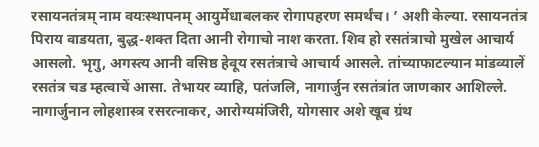रसायनतंत्रम् नाम वयःस्थापनम् आयुर्मेधाबलकर रोगापहरण समर्थंच। ’ अशी केल्या. रसायनतंत्र पिराय वाडयता, बुद्ध-शक्त दिता आनी रोगाचो नाश करता. शिव हो रसतंत्राचो मुखेल आचार्य आसलो. भृगु, अगस्त्य आनी वसिष्ठ हेवूय रसतंत्राचे आचार्य आसले. तांच्याफाटल्यान मांडव्यालें रसतंत्र चड म्हत्वाचें आसा. तेभायर व्याहि, पतंजलि, नागार्जुन रसतंत्रांत जाणकार आशिल्ले. नागार्जुनान लोहशास्त्र रसरत्नाकर, आरोग्यमंजिरी, योगसार अशे खूब ग्रंथ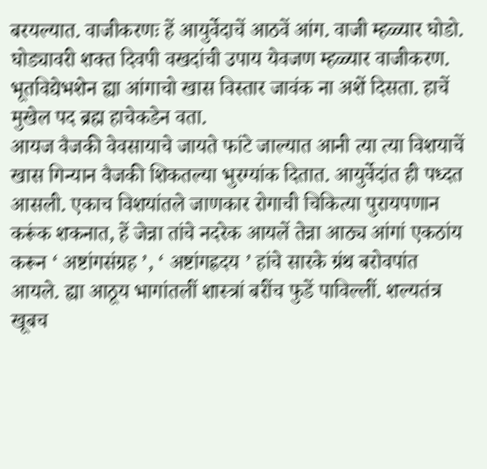बरयल्यात. वाजीकरणः हें आयुर्वेदाचें आठवें आंग. वाजी म्हळ्यार घोडो. घोड्यावरी शक्त दिवपी वखदांची उपाय येवजण म्हळ्यार वाजीकरण. भूतविद्येभशेन ह्या आंगाचो खास विस्तार जावंक ना अशें दिसता. हाचें मुखेल पद ब्रह्म हाचेकडेन वता.
आयज वैजकी वेवसायाचे जायते फांटे जाल्यात आनी त्या त्या विशयाचें खास गिन्यान वैजकी शिकतल्या भुरग्यांक दितात. आयुर्वेदांत ही पध्दत आसली. एकाच विशयांतले जाणकार रोगाची चिकित्या पुरायपणान करूंक शकनात, हें जेन्ना तांचे नदरेक आयलें तेन्ना आठ्य आंगां एकठांय करून ‘ अष्टांगसंग्रह ’, ‘ अष्टांगह्रदय ’ हांचे सारके ग्रंथ बरोवपांत आयले. ह्या आठूय भागांतलीं शास्त्रां बरींच फुडें पाविल्लीं. शल्यतंत्र खूबच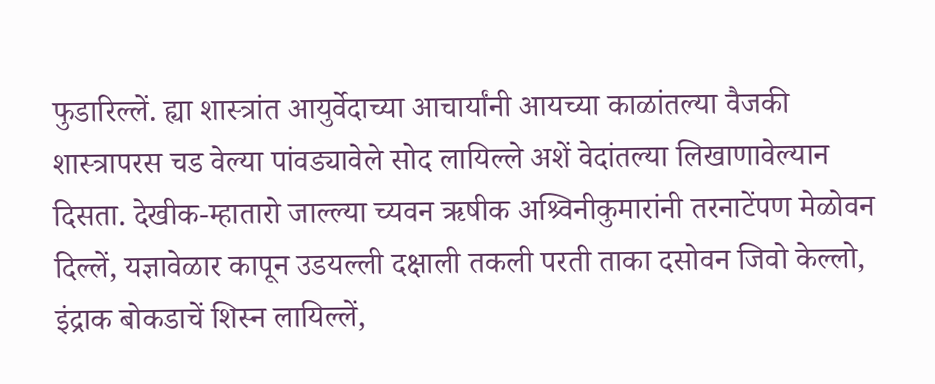फुडारिल्लें. ह्या शास्त्रांत आयुर्वेदाच्या आचार्यांनी आयच्या काळांतल्या वैजकी शास्त्रापरस चड वेल्या पांवड्यावेले सोद लायिल्ले अशें वेदांतल्या लिखाणावेल्यान दिसता. देखीक-म्हातारो जाल्ल्या च्यवन ऋषीक अश्र्विनीकुमारांनी तरनाटेंपण मेळोवन दिल्लें, यज्ञावेळार कापून उडयल्ली दक्षाली तकली परती ताका दसोवन जिवो केल्लो, इंद्राक बोकडाचें शिस्न लायिल्लें,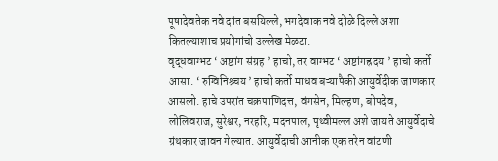पूषादेवतेक नवे दांत बसयिल्ले, भगदेवाक नवे दोळे दिल्ले अशा कितल्याशाच प्रयोगांचो उल्लेख मेळटा.
वृद्धवाग्भट ‘ अष्टांग संग्रह ’ हाचो, तर वाग्भट ‘ अष्टांगह्रदय ’ हाचो कर्तो आसा. ‘ रुग्विनिश्र्चय ’ हाचो कर्तो माधव बऱ्यापैकी आयुर्वेदीक जाणकार आसलो. हाचे उपरांत चक्रपाणिदत्त, वंगसेन, मिल्हण, बोपदेव, लोलिवराज, सुरेश्वर, नरहरि, मदनपाल, पृथ्वीमल्ल अशे जायते आयुर्वेदाचे ग्रंथकार जावन गेल्यात. आयुर्वेदाची आनीक एक तरेन वांटणी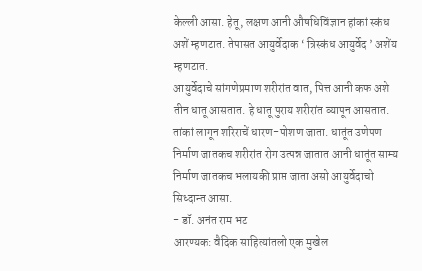केल्ली आसा. हेतू, लक्षण आनी औषधिविंज्ञान हांकां स्कंध अशें म्हणटात. तेपासत आयुर्वेदाक ‘ त्रिस्कंध आयुर्वेद ’ अशेंय म्हणटात.
आयुर्वेदाचे सांगणेप्रमाण शरीरांत वात, पित्त आनी कफ अशे तीन धातू आसतात. हे धातू पुराय शरीरांत व्यापून आसतात. तांकां लागून शरिराचें धारण-पोशण जाता. धातूंत उणेपण निर्माण जातकच शरीरांत रोग उत्पन्न जातात आनी धातूंत साम्य निर्माण जातकच भलायकी प्राप्त जाता असो आयुर्वेदाचो सिध्दान्त आसा.
- डॉ. अनंत राम भट
आरण्यक: वैदिक साहित्यांतलो एक मुखेल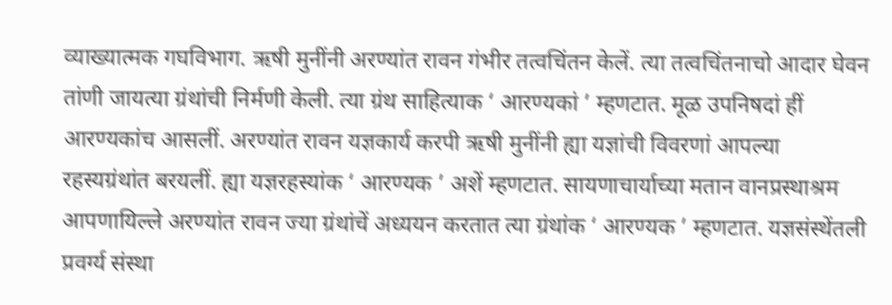व्याख्यात्मक गघविभाग. ऋषी मुनींनी अरण्यांत रावन गंभीर तत्वचिंतन केलें. त्या तत्वचिंतनाचो आदार घेवन तांणी जायत्या ग्रंथांची निर्मणी केली. त्या ग्रंथ साहित्याक ‘ आरण्यकां ’ म्हणटात. मूळ उपनिषदां हीं आरण्यकांच आसलीं. अरण्यांत रावन यज्ञकार्य करपी ऋषी मुनींनी ह्या यज्ञांची विवरणां आपल्या रहस्यग्रंथांत बरयलीं. ह्या यज्ञरहस्यांक ‘ आरण्यक ’ अशें म्हणटात. सायणाचार्याच्या मतान वानप्रस्थाश्रम आपणायिल्ले अरण्यांत रावन ज्या ग्रंथांचें अध्ययन करतात त्या ग्रंथांक ‘ आरण्यक ’ म्हणटात. यज्ञसंस्थेंतली प्रवर्ग्य संस्था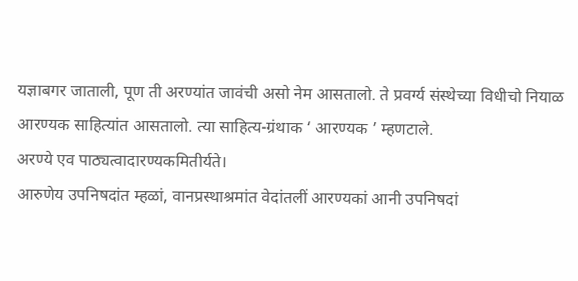यज्ञाबगर जाताली, पूण ती अरण्यांत जावंची असो नेम आसतालो. ते प्रवर्ग्य संस्थेच्या विधीचो नियाळ आरण्यक साहित्यांत आसतालो. त्या साहित्य-ग्रंथाक ‘ आरण्यक ’ म्हणटाले.
अरण्ये एव पाठ्यत्वादारण्यकमितीर्यते।
आरुणेय उपनिषदांत म्हळां, वानप्रस्थाश्रमांत वेदांतलीं आरण्यकां आनी उपनिषदां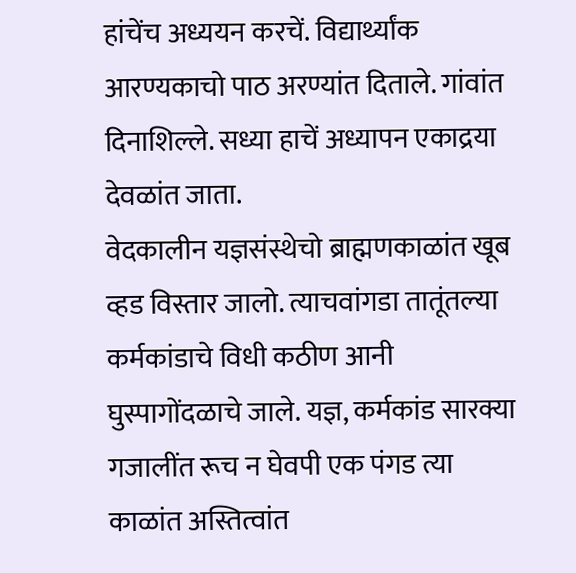हांचेंच अध्ययन करचें. विद्यार्थ्यांक आरण्यकाचो पाठ अरण्यांत दिताले. गांवांत दिनाशिल्ले. सध्या हाचें अध्यापन एकाद्रया देवळांत जाता.
वेदकालीन यज्ञसंस्थेचो ब्राह्मणकाळांत खूब व्हड विस्तार जालो. त्याचवांगडा तातूंतल्या कर्मकांडाचे विधी कठीण आनी घुस्पागोंदळाचे जाले. यज्ञ, कर्मकांड सारक्या गजालींत रूच न घेवपी एक पंगड त्या काळांत अस्तित्वांत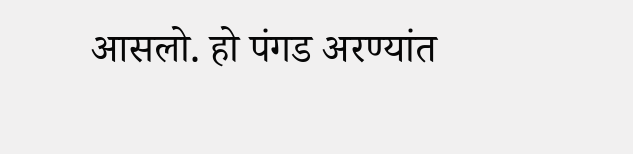आसलो. हो पंगड अरण्यांत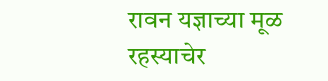रावन यज्ञाच्या मूळ रहस्याचेर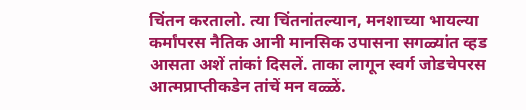चिंतन करतालो. त्या चिंतनांतल्यान, मनशाच्या भायल्या कर्मांपरस नैतिक आनी मानसिक उपासना सगळ्यांत व्हड आसता अशें तांकां दिसलें. ताका लागून स्वर्ग जोडचेपरस आत्मप्राप्तीकडेन तांचें मन वळ्ळें.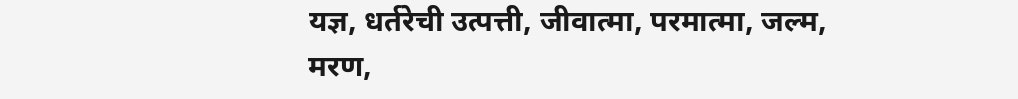यज्ञ, धर्तरेची उत्पत्ती, जीवात्मा, परमात्मा, जल्म, मरण,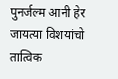पुनर्जल्म आनी हेर जायत्या विशयांचो तात्विक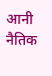आनी नैतिक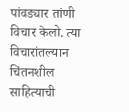पांवड्यार तांणी विचार केलो. त्या विचारांतल्यान चिंतनशील साहित्याची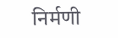निर्मणी